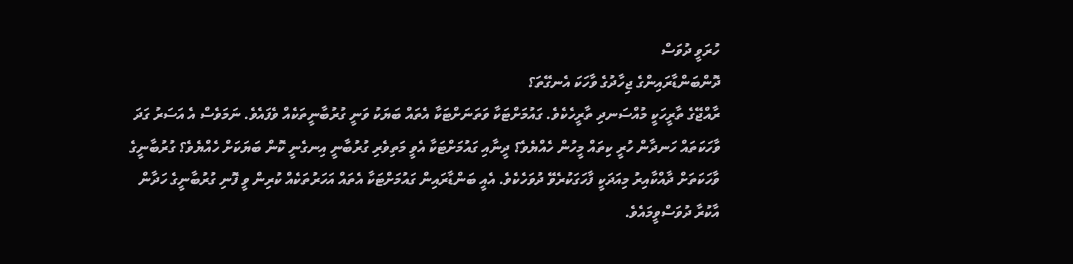ހުރަވީ ދުވަސް
ދޮންބަންޑާރައިންގެ ޖިހާދުގެ ވާހަކަ އެނގޭތަ؟
ރާއްޖޭގެ ތާރީހަކީ މުއްސަނދި ތާރީހެކެވެ. ގައުމަށްޓަކާ ވަތަނަށްޓަކާ އެތައް ބަޔަކު ވަނީ ގުރުބާނީތަކެއް ވެފައެވެ. ނަމަވެސް އެ އަސަރު ގަދަ ވާހަކަތައް ހަނދާން ހުރީ ކިތައް މީހުން ހެއްޔެވެ؟ ދީނާއި ގައުމަށްޓަކާ އެވީ މަތިވެރި ގުރުބާނީ އިނގެނީ ކޮން ބަޔަކަށް ހެއްޔެވެ؟ ގުރުބާނީގެ ވާހަކަތަށް ދާއްކާއިރު މިއަދަކީ ފާހަގަކުރެވޭ ދުވަހެކެވެ. އެއީ ބަންޑާރައިން ގައުމަށްޓަކާ އެތައް އަހަރުތަކެއް ކުރިން ވީ ފޮނި ގުރުބާނީގެ ހަދާން އާކުރާ ދުވަސްވީމައެވެ.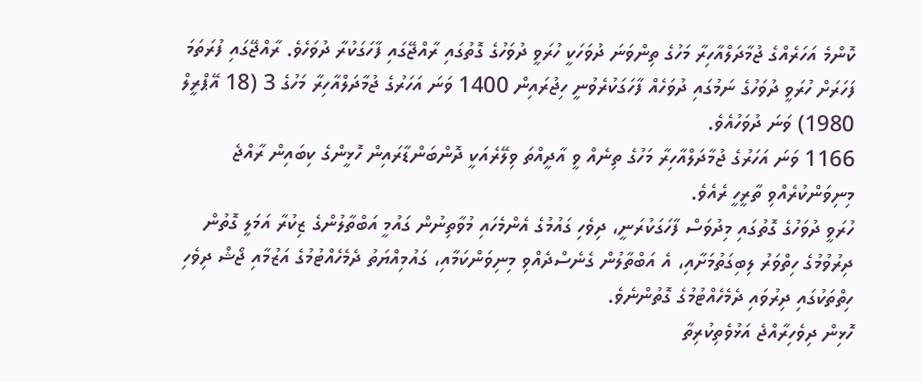ކޮންމެ އަހަރެއްގެ ޖުމާދަލްއާހިރާ މަހުގެ ތިންވަނަ ދުވަހަކީ ހުރަވީ ދުވަހުގެ ގޮތުގައި ރާއްޖޭގައި ފާހަގަކުރާ ދުވަހެވެ. ރާއްޖޭގައި ފުރަތަމަ ފަހަރަށް ހުރަވީ ދުވަހުގެ ނަމުގައި ދުވަހެއް ފާހަގަކުރެވުނީ ހިޖުރައިން 1400 ވަނަ އަހަރުގެ ޖުމާދަލްއާހިރާ މަހުގެ 3 (18 އޭޕްރީލް 1980) ވަނަ ދުވަހުއެވެ.
1166 ވަނަ އަހަރުގެ ޖުމާދަލްއާހިރާ މަހުގެ ތިނެއް ވީ އާދީއްތަ ވިލޭރެއަކީ ދޮންބަންޑާރައިން ހޮޅީންގެ ކިބައިން ރާއްޖެ މިނިވަންކުރެއްވި ތާރީހީ ރެއެވެ.
ހުރަވީ ދުވަހުގެ ގޮތުގައި މިދުވަސް ފާހަގަކުރަނީ، ދިވެހި ގައުމުގެ އެންމެހައި މުވާތިނުން ގައުމީ އަބްތާލުންގެ ޒިކުރާ އަމަލީ ގޮތުން ދިރުވުމުގެ ހިތްވަރު ލިބިގަތުމަށާއި، އެ އަބްތާލުން ގެނެސްދެއްވި މިނިވަންކަމާއި، ގައުމިއްޔަތު ދެމެހެއްޓުމުގެ އަޒުމާއި ޖޯޝް ދިވެހި ހިތްތަކުގައި ދިރުވައި ދެމެހެއްޓުމުގެ ގޮތުންނެވެ.
ހޮޅިން ދިވެހިރާއްޖެ އަޅުވެތިކުރިތާ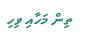ތިން މަހާއި ވިހި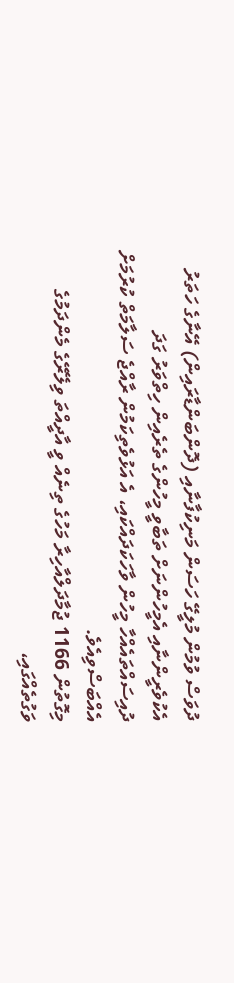ދުވަސް ވުމުން މުލީގޭ ހަސަން މަނިކުފާނާއި (ދޮންބަންޑާރައިން) އޭނާގެ ހަތަރު އެކުވެރީންނާއި އެމީހުންނަށް ތަބާވީ މީހުންގެ ތެރެއިން ހިތްވަރު ގަދަ ދުއިސައްތައެއްހާ މީހުން ވާހަކަދައްކައި، އެ އަޅުވެތިކަމުން ރާއްޖެ ސަލާމަތް ކުރުމަށް އެއްބަސްވިއެވެ.
މިގޮތުން 1166 ޖުމާދަލްއާހިރާ މަހުގެ ތިނެއް ވީ އާދީއްތަ ވިލޭރޭގެ މެންދަމުގެ ވަގުތެއްގައި،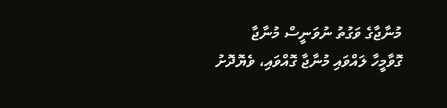މުނާޖާގެ ވަގުތު ނުވަނީސް މުނާޖާ ގޮވާމީހާ ލައްވައި މުނާޖާ ގޮއްވައި، ވެޔޮދޮށު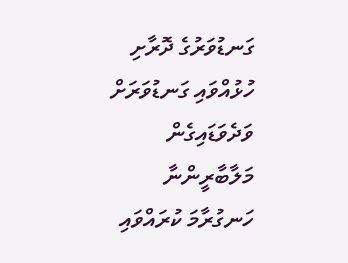ގަނޑުވަރުގެ ދޮރާށި ހުޅުއްވައި ގަނޑުވަރަށް ވަދެވަޑައިގެން މަލާބާރީންނާ ހަނގުރާމަ ކުރައްވައި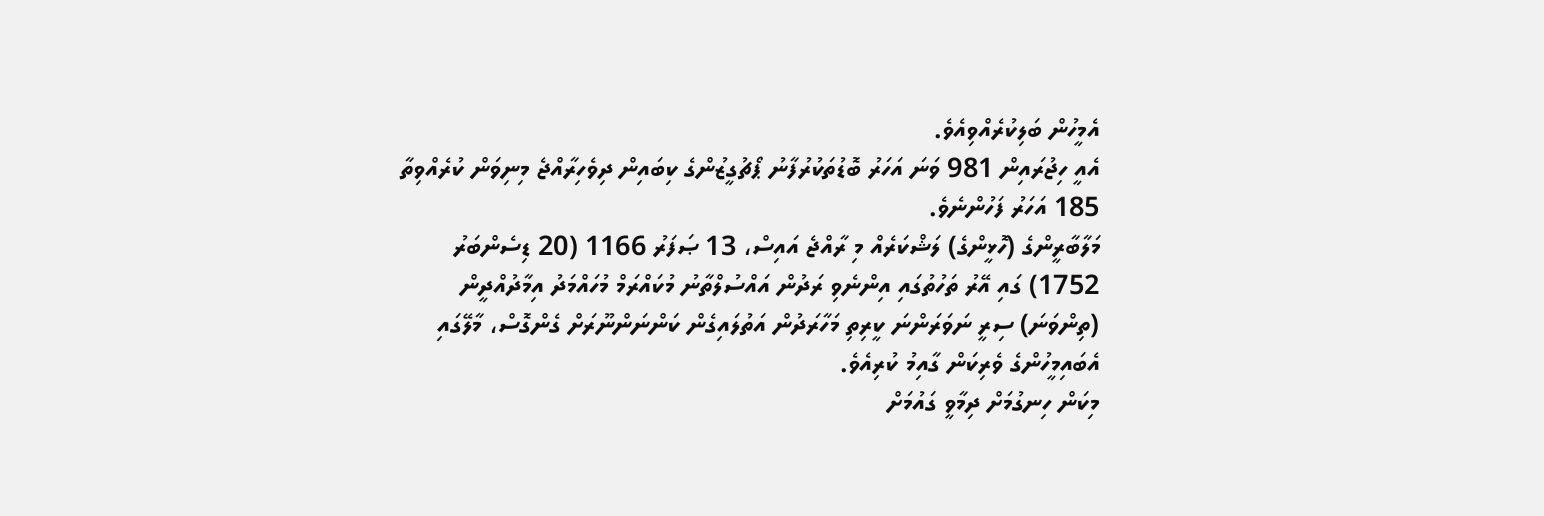އެމީހުން ބަލިކުރެއްވިއެވެ.
އެއީ ހިޖުރައިން 981 ވަނަ އަހަރު ބޮޑުތަކުރުފާނު ޕޯޗުގީޒުންގެ ކިބައިން ދިވެހިރާއްޖެ މިނިވަން ކުރެއްވިތާ 185 އަހަރު ފަހުންނެވެ.
މަލާބާރީންގެ (ހޮޅީންގެ) ލަޝްކަރެއް މި ރާއްޖެ އައިސް، 13 ޞަފަރު 1166 (20 ޑިސެންބަރު 1752) ގައި އޭރު ތަހުތުގައި އިންނެވި ރަދުން އައްސުލްތާނު މުކައްރަމް މުހައްމަދު އިމާދުއްދީން (ތިންވަނަ) ސިރީ ނަވަރަންނަ ކީރިތި މަހާރަދުން އަތުލައިގެން ކަންނަންނޫރަށް ގެންގޮސް، މާލޭގައި އެބައިމީހުންގެ ވެރިކަން ގާއިމު ކުރިއެވެ.
މިކަން ހިނގުމަށް ދިމާވީ ގައުމަށް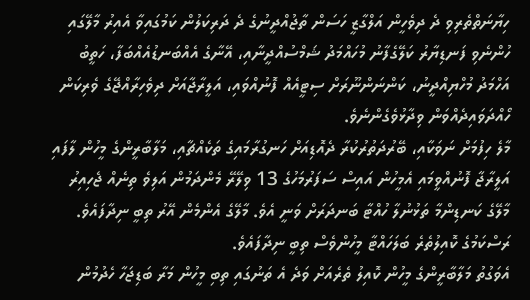ހިޔާނަތްތެރިވި ދެ ދިވެހީން އަލްގާޒީ ހަސަން ތާޖުއްދީނުގެ ދެ ދަރިކަލުން ކަމުގައިވާ އެއިރު މާލޭގައި ހުންނެވި ފަނޑިޔާރު ކަލޭގެފާނު މުހައްމަދު ޝަމްސުއްދީނާއި، އޭނާގެ އެއްބަނޑުއެއްބަފާ، ހަތީބު އަހްމަދު މުހްޔިއްދީނު، ކަންނަންނޫރަށް ސިޓީއެއް ފޮނުއްވައި، އަލީރާޖާއަށް ދިވެހިރާއްޖޭގެ ވެރިކަން ހޯއްދަވައިދެއްވަން ވިދާޅުވެގެންނެވެ.
މާލެ ހިފުމަށް ނަވަކާއި، ބޭރުދަތުރުކުރާ ދެއޮޑިއަށް ހަނގުރާމައިގެ ތަކެއްޗާއި، މަލާބާރީންގެ މީހުން ލާފައި އަލީރާޖާ ފޮނުއްވީމައި އެމީހުން އައިސް ސަފަރުމަހުގެ 13 ވިލޭރޭ މެންދަމުން އަލިވެ ތިނެއް ޖެހިއިރު މާލޭގެ ކަނޑިންމާ ތަޅުނުލާ ހުއްޓާ ބަނދަރަށް ވަނީ އެވެ. މާލޭގެ އެންމެން އޭރު ތިބީ ނިދާފައެވެ. ރަސްކަމުގެ ކޮއިލުތެރެ ބަލަހައްޓާ މީހުންވެސް ތިބީ ނިދާފައެވެ.
އެވަގުތު މަލާބާރީންގެ މީހުން ކޮއިލު ތެރެއަށް ވަދެ އެ ތަނުގައި ތިބި މީހުން މަރާ ބަޑިޖަހާ ހެދުމުން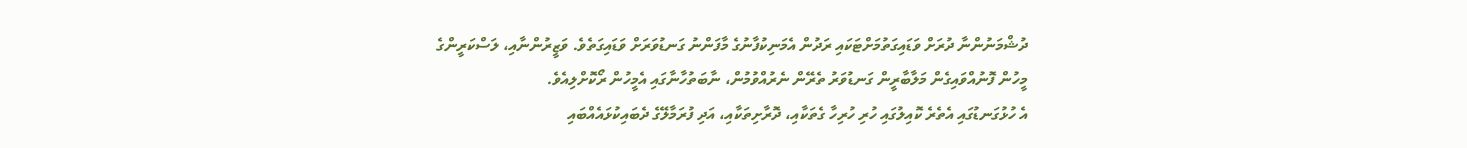ދުޝްމަނުންނާ ދުރަށް ވަޑައިގަތުމަށްޓަކައި ރަދުން އެމަނިކުފާނުގެ މާފަންނު ގަނޑުވަރަށް ވަޑައިގަތެވެ. ވަޒީރުންނާއި، ލަސްކަރީންގެ މީހުން ފޮނުއްވައިގެން މަލާބާރީން ގަނޑުވަރު ތެރޭން ނެރުއްވުމުން، ނާބަތުހާނާގައި އެމީހުން ރޯކޮށްލިއެވެ.
އެ ހުޅުގަނޑުގައި އެތެރެ ކޮއިލުގައި ހުރި ހުރިހާ ގެތަކާއި، ދޮރާށިތަކާއި، އަދި ފުރަމާލޭގެ ދެބައިކުޅައެއްބައި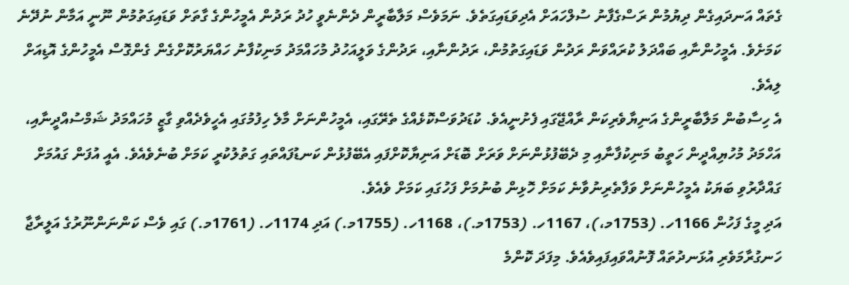ގެތައް އަނދައިގެން ދިޔުމުން ރަސްގެފާނު ސުލްހައަށް އެދިވަޑައިގަތެވެ. ނަމަވެސް މަލާބާރީން ދެންނެވީ ހުދު ރަދުން އެމީހުންގެ ގާތަށް ވަޑައިގަތުމުން ނޫނީ އަމާން ނުދޭނެ ކަމަށެވެ. އެމީހުންނާއި ބައްދަލު ކުރައްވަން ރަދުން ވަޑައިގަތުމުން، ރަދުންނާއި، ރަދުންގެ ވަލީއަހުދު މުހައްމަދު މަނިކުފާނު ހައްޔަރުކޮށްގެން ގެންގޮސް އެމީހުންގެ އޮޑިއަށް ލިއެވެ.
އެ ހިސާބުން މަލާބާރީންގެ އަނިޔާވެރިކަން ރާއްޖޭގައި ފެށުނީއެވެ. ކުޑަދުވަސްކޮޅެއްގެ ތެރޭގައި، އެމީހުންނަށް މާލެ ހިފުމުގައި އެހީވެދެއްވި ގާޒީ މުހައްމަދު ޝަމްސުއްދީނާއި، އަހްމަދު މުހުޔިއްދީން ހަތީބު މަނިކުފާނާއި މި ދެބޭފުޅުންނަށް ވަރަށް ބޮޑަށް އަނިޔާކޮށްފައި އެބޭފުޅުން ކަނޑުފައްތައި ގަތުލުކުރީ ކަމަށް ބުނެވެއެވެ. އެއީ އުފަން ގައުމަށް ގައްދާރުވި ބަޔަކު އެމީހުންނަށް ވަފާތެރިނުވާނެ ކަމަށް ހޮޅިން ބުނުމަށް ފަހުގައި ކަމަށް ވެއެވެ.
އަދި މީގެ ފަހުން 1166ހ. (1753މ،)، 1167ހ. (1753މ.)، 1168ހ. (1755މ.) އަދި 1174ހ. (1761މ.) ގައި ވެސް ކަންނަންނޫރުގެ އަލީރާޖާ ހަނގުރާމަވެރި އުޅަނދުތައް ފޮނުއްވައިފައިވެއެވެ. މިފަދަ ކޮންމެ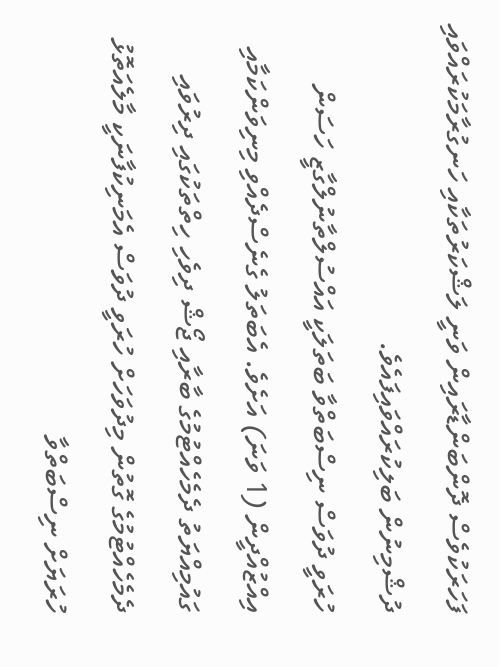ފަހަރަކުވެސް ދޮންބަންޑާރައިން ވަނީ ލަޝްކަރުތަކާއި ހަނގުރާމަކުރައްވައި ދުޝްމިނުން ބަލިކުރައްވައިފައެވެ.
ހުރަވީ ދުވަސް ނިސްބަތްވާ ބަތަލަކީ އައްސުލްތާނުލްގާޒީ ހަސަން އިއްޒުއްދީން (1 ވަނަ) އަށެވެ. އެބަތަލު ގެނެސްދެއްވި މިނިވަންކަމާއި ގައުމިއްޔަތު ދެމެހެއްޓުމުގެ ބާރާއި ޖޯޝް ދިވެހި ހިތްތަކުގައި ދިރުވައި ދެމެހެއްޓުމުގެ ގޮތުން މިދުވަހަށް ހުރަވީ ދުވަސް އެމަނިކުފާނަކީ މާލެއަތޮޅު ހުރަޔަށް ނިސްބަތްވާ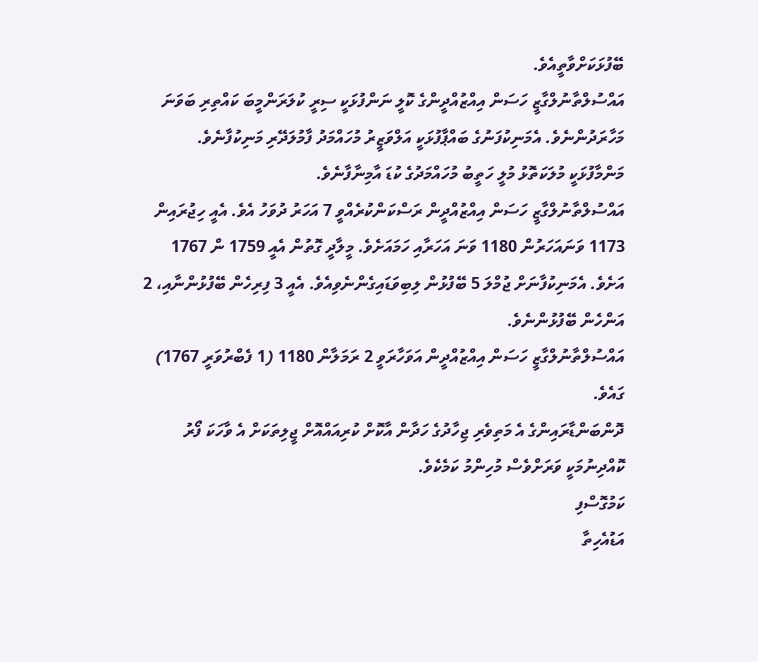ބޭފުޅަކަށްވާތީއެވެ.
އައްސުލްތާނުލްގާޒީ ހަސަން އިއްޒުއްދީންގެ ކޮލީ ނަންފުޅަކީ ސިރީ ކުލަރަންމީބަ ކައްތިރި ބަވަނަ މަހާރަދުންނެވެ. އެމަނިކުފަނުގެ ބައްޕާފުޅަކީ އަލްވަޒީރު މުހައްމަދު ފާމުލަދޭރި މަނިކުފާނެވެ. މަންމާފުޅަކީ މުލަކަތޮޅު މުލީ ހަތީބު މުހައްމަދުގެ ކުޑަ އާމިނާފާނެވެ.
އައްސުލްތާނުލްގާޒީ ހަސަން އިއްޒުއްދީން ރަސްކަންކުރެއްވީ 7 އަހަރު ދުވަހު އެވެ. އެއީ ހިޖުރައިން 1173 ވަނައަހަރުން 1180 ވަނަ އަހަރާއި ހަމައަށެވެ. މީލާދީ ގޮތުން އެއީ 1759 ން 1767 އަށެވެ. އެމަނިކުފާނަށް ޖުމްލަ 5 ބޭފުޅުން ލިބިވަޑައިގެންނެވިއެވެ. އެއީ 3 ފިރިހެން ބޭފުޅުންނާއި، 2 އަންހެން ބޭފުޅުންނެވެ.
އައްސުލްތާނުލްގާޒީ ހަސަން އިއްޒުއްދީން އަވަހާރަވީ 2 ރަމަލާން 1180 (1 ފެބްރުވަރީ 1767) ގައެވެ.
ދޮންބަންޑާރައިންގެ އެ މަތިވެރި ޖިހާދުގެ ހަދާން އާކޮށް ކުރިއައްއޮށް ޖީލިތަކަށް އެ ވާހަކަ ފޯރު ކޮއްދިނުމަކީ ވަރަށްވެސް މުހިންމު ކަމެކެވެ.
ކަމުގޮސްފި
އަޑުއެހިތާ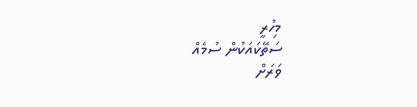މިހުރީ
ސަތޭކައަކުން ސުމެއް
ވަރަށް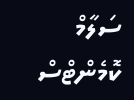ސަލާމް
ކޮމެންޓްސް